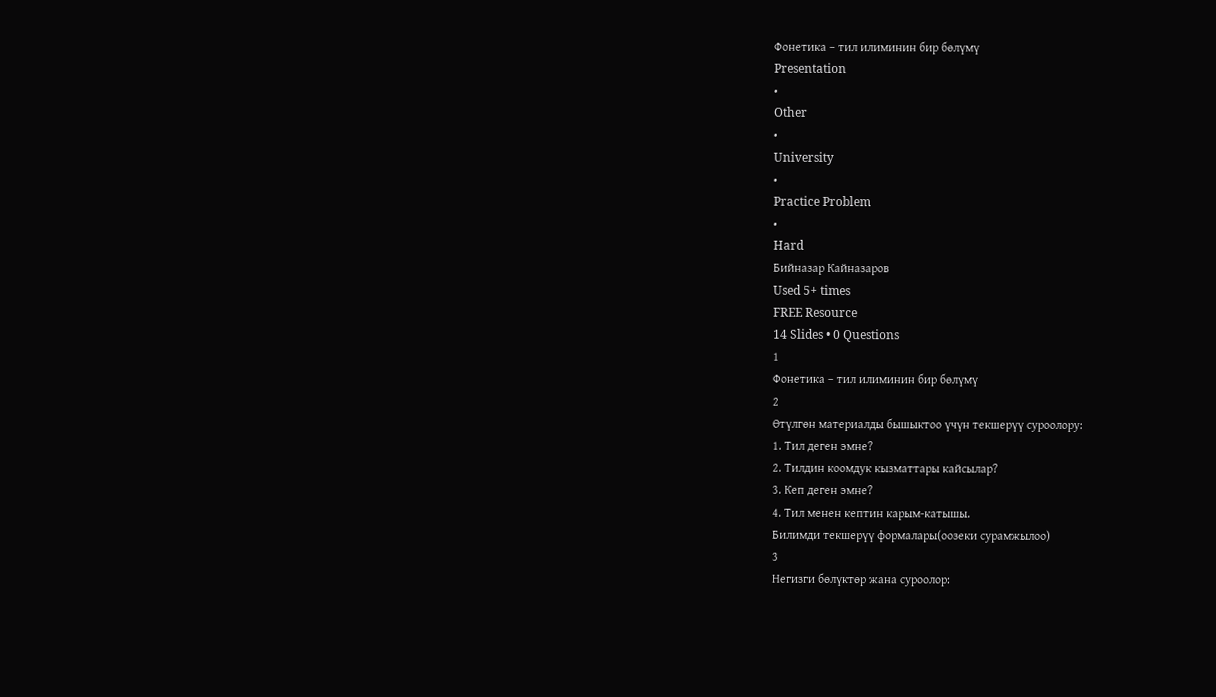Фонетика – тил илиминин бир бөлүмү
Presentation
•
Other
•
University
•
Practice Problem
•
Hard
Бийназар Кайназаров
Used 5+ times
FREE Resource
14 Slides • 0 Questions
1
Фонетика – тил илиминин бир бөлүмү
2
Өтүлгөн материалды бышыктоо үчүн текшерүү суроолору:
1. Тил деген эмне?
2. Тилдин коомдук кызматтары кайсылар?
3. Кеп деген эмне?
4. Тил менен кептин карым-катышы.
Билимди текшерүү формалары(оозеки сурамжылоо)
3
Негизги бөлүктөр жана суроолор: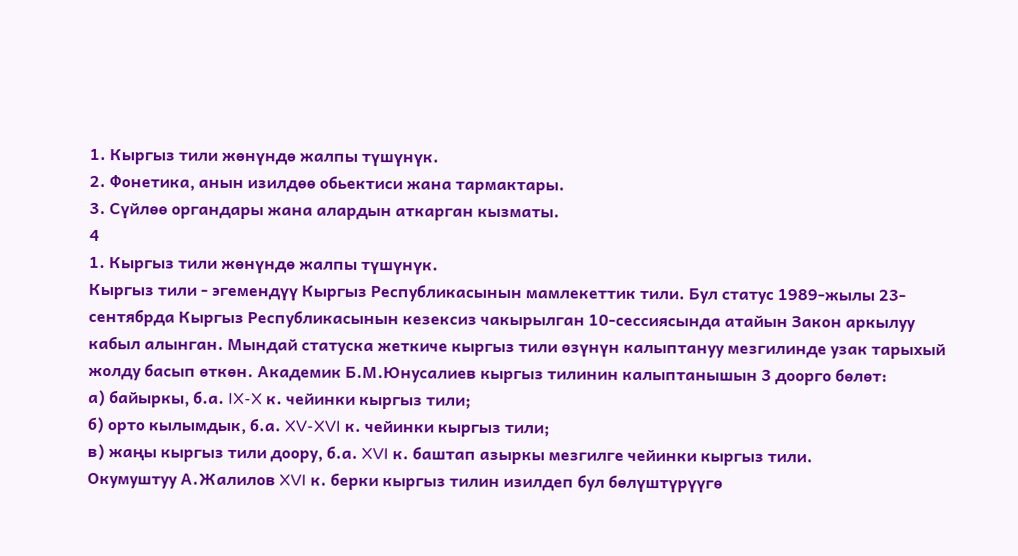1. Кыргыз тили жөнүндө жалпы түшүнүк.
2. Фонетика, анын изилдөө обьектиси жана тармактары.
3. Сүйлөө органдары жана алардын аткарган кызматы.
4
1. Кыргыз тили жөнүндө жалпы түшүнүк.
Кыргыз тили - эгемендүү Кыргыз Республикасынын мамлекеттик тили. Бул статус 1989-жылы 23-сентябрда Кыргыз Республикасынын кезексиз чакырылган 10-сессиясында атайын Закон аркылуу кабыл алынган. Мындай статуска жеткиче кыргыз тили өзүнүн калыптануу мезгилинде узак тарыхый жолду басып өткөн. Академик Б.М.Юнусалиев кыргыз тилинин калыптанышын 3 доорго бөлөт:
а) байыркы, б.а. IX-X к. чейинки кыргыз тили;
б) орто кылымдык, б.а. XV-XVI к. чейинки кыргыз тили;
в) жаңы кыргыз тили доору, б.а. XVI к. баштап азыркы мезгилге чейинки кыргыз тили.
Окумуштуу А.Жалилов XVI к. берки кыргыз тилин изилдеп бул бөлүштүрүүгө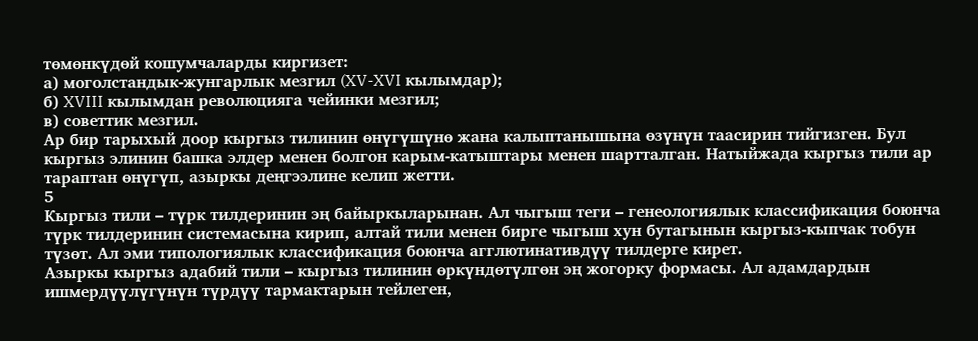төмөнкүдөй кошумчаларды киргизет:
а) моголстандык-жунгарлык мезгил (XV-XVI кылымдар);
б) XVIII кылымдан революцияга чейинки мезгил;
в) советтик мезгил.
Ар бир тарыхый доор кыргыз тилинин өнүгүшүнө жана калыптанышына өзүнүн таасирин тийгизген. Бул кыргыз элинин башка элдер менен болгон карым-катыштары менен шартталган. Натыйжада кыргыз тили ар тараптан өнүгүп, азыркы деңгээлине келип жетти.
5
Кыргыз тили – түрк тилдеринин эң байыркыларынан. Ал чыгыш теги – генеологиялык классификация боюнча түрк тилдеринин системасына кирип, алтай тили менен бирге чыгыш хун бутагынын кыргыз-кыпчак тобун түзөт. Ал эми типологиялык классификация боюнча агглютинативдүү тилдерге кирет.
Азыркы кыргыз адабий тили – кыргыз тилинин өркүндөтүлгөн эң жогорку формасы. Ал адамдардын ишмердүүлүгүнүн түрдүү тармактарын тейлеген,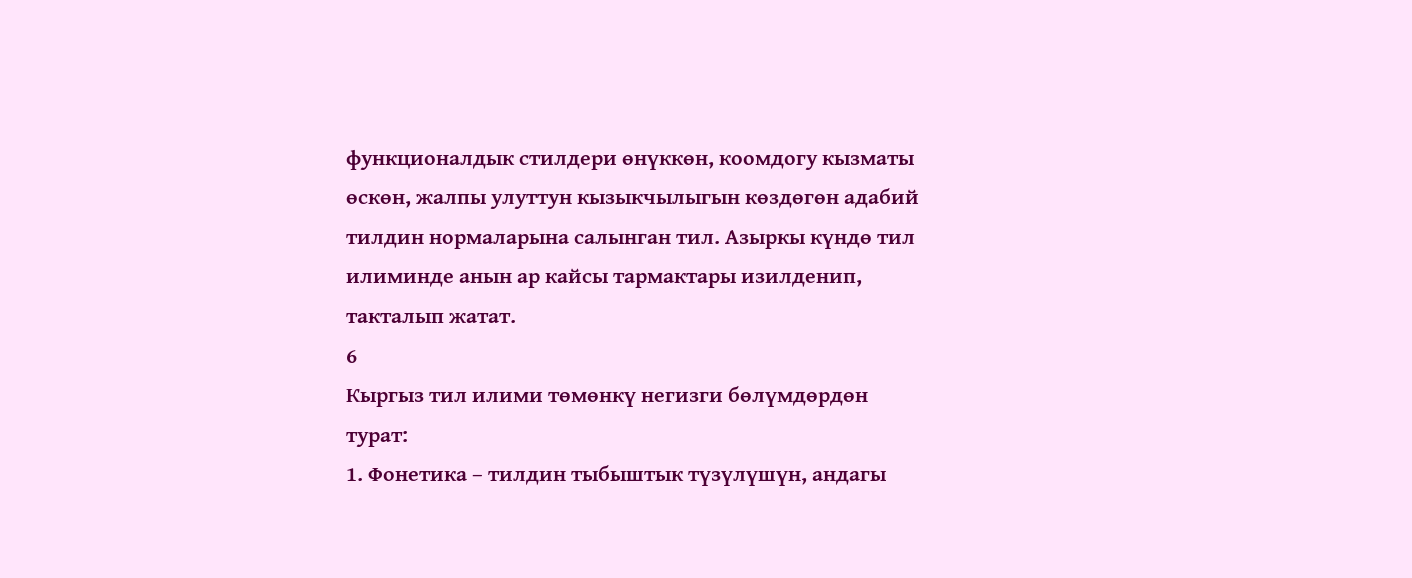функционалдык стилдери өнүккөн, коомдогу кызматы өскөн, жалпы улуттун кызыкчылыгын көздөгөн адабий тилдин нормаларына салынган тил. Азыркы күндө тил илиминде анын ар кайсы тармактары изилденип, такталып жатат.
6
Кыргыз тил илими төмөнкү негизги бөлүмдөрдөн турат:
1. Фонетика – тилдин тыбыштык түзүлүшүн, андагы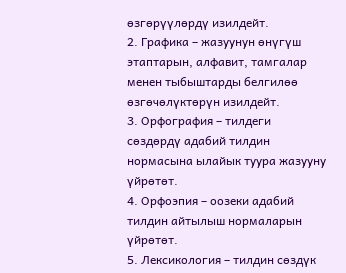өзгөрүүлөрдү изилдейт.
2. Графика – жазуунун өнүгүш этаптарын, алфавит, тамгалар менен тыбыштарды белгилөө өзгөчөлүктөрүн изилдейт.
3. Орфография – тилдеги сөздөрдү адабий тилдин нормасына ылайык туура жазууну үйрөтөт.
4. Орфоэпия – оозеки адабий тилдин айтылыш нормаларын үйрөтөт.
5. Лексикология – тилдин сөздүк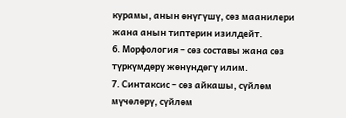курамы, анын өнүгүшү, сөз маанилери жана анын типтерин изилдейт.
6. Морфология – сөз составы жана сөз түркүмдөрү жөнүндөгү илим.
7. Синтаксис – сөз айкашы, сүйлөм мүчөлөрү, сүйлөм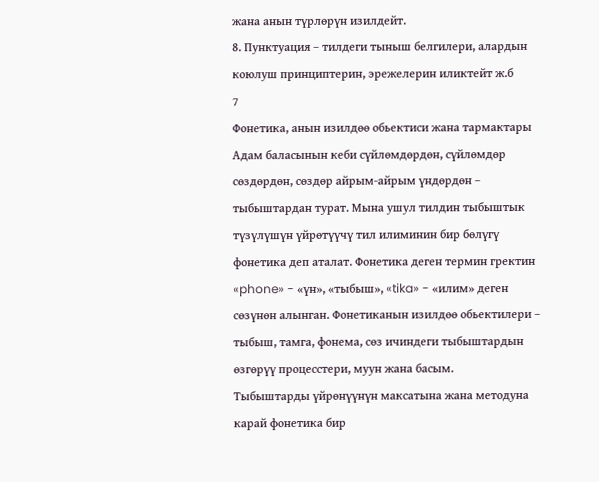жана анын түрлөрүн изилдейт.
8. Пунктуация – тилдеги тыныш белгилери, алардын коюлуш принциптерин, эрежелерин иликтейт ж.б
7
Фонетика, анын изилдөө обьектиси жана тармактары
Адам баласынын кеби сүйлөмдөрдөн, сүйлөмдөр сөздөрдөн, сөздөр айрым-айрым үндөрдөн – тыбыштардан турат. Мына ушул тилдин тыбыштык түзүлүшүн үйрөтүүчү тил илиминин бир бөлүгү фонетика деп аталат. Фонетика деген термин гректин «phone» - «үн», «тыбыш», «tika» - «илим» деген сөзүнөн алынган. Фонетиканын изилдөө обьектилери – тыбыш, тамга, фонема, сөз ичиндеги тыбыштардын өзгөрүү процесстери, муун жана басым.
Тыбыштарды үйрөнүүнүн максатына жана методуна карай фонетика бир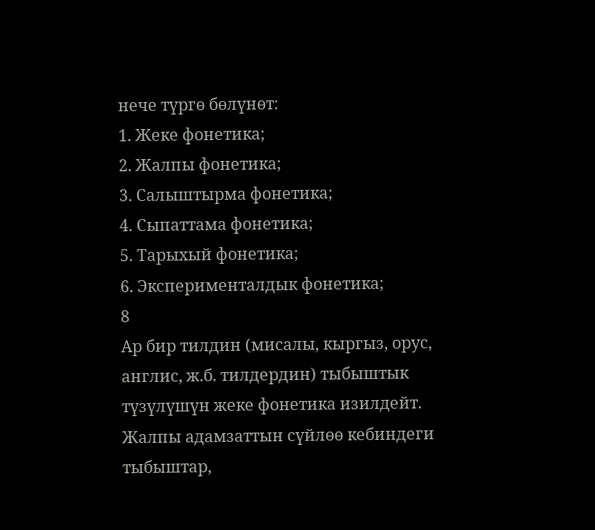нече түргө бөлүнөт:
1. Жеке фонетика;
2. Жалпы фонетика;
3. Салыштырма фонетика;
4. Сыпаттама фонетика;
5. Тарыхый фонетика;
6. Эксперименталдык фонетика;
8
Ар бир тилдин (мисалы, кыргыз, орус, англис, ж.б. тилдердин) тыбыштык түзүлүшүн жеке фонетика изилдейт.
Жалпы адамзаттын сүйлөө кебиндеги тыбыштар,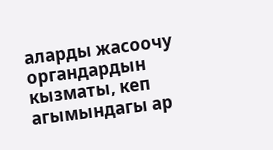аларды жасоочу органдардын кызматы, кеп агымындагы ар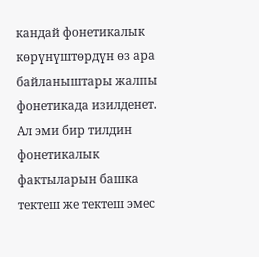кандай фонетикалык көрүнүштөрдүн өз ара байланыштары жалпы фонетикада изилденет.
Ал эми бир тилдин фонетикалык фактыларын башка тектеш же тектеш эмес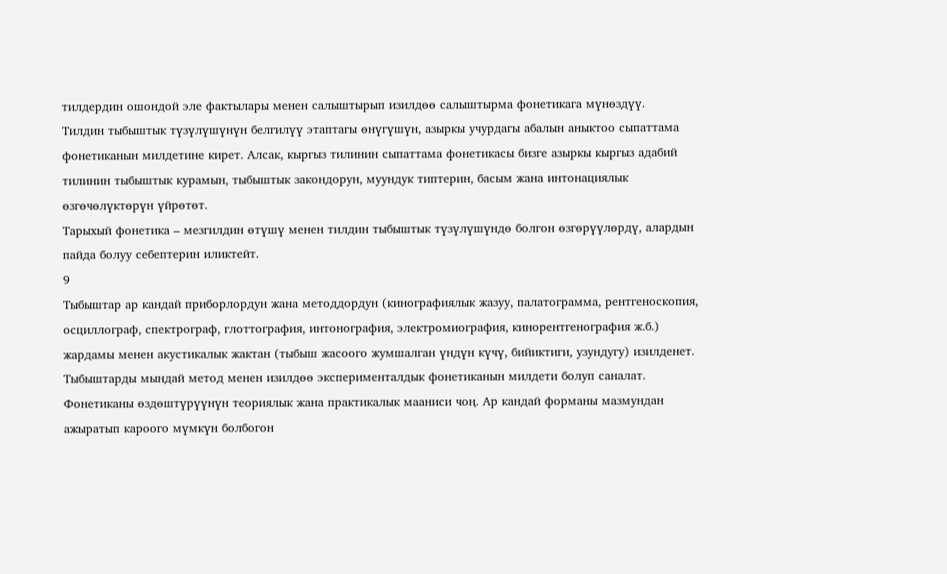тилдердин ошондой эле фактылары менен салыштырып изилдөө салыштырма фонетикага мүнөздүү.
Тилдин тыбыштык түзүлүшүнүн белгилүү этаптагы өнүгүшүн, азыркы учурдагы абалын аныктоо сыпаттама фонетиканын милдетине кирет. Алсак, кыргыз тилинин сыпаттама фонетикасы бизге азыркы кыргыз адабий тилинин тыбыштык курамын, тыбыштык закондорун, муундук типтерин, басым жана интонациялык өзгөчөлүктөрүн үйрөтөт.
Тарыхый фонетика – мезгилдин өтүшү менен тилдин тыбыштык түзүлүшүндө болгон өзгөрүүлөрдү, алардын пайда болуу себептерин иликтейт.
9
Тыбыштар ар кандай приборлордун жана методдордун (кинографиялык жазуу, палатограмма, рентгеноскопия, осциллограф, спектрoграф, глоттография, интонография, электромиография, кинорентгенография ж.б.) жардамы менен акустикалык жактан (тыбыш жасоого жумшалган үндүн күчү, бийиктиги, узундугу) изилденет. Тыбыштарды мындай метод менен изилдөө эксперименталдык фонетиканын милдети болуп саналат.
Фонетиканы өздөштүрүүнүн теориялык жана практикалык мааниси чоң. Ар кандай форманы мазмундан ажыратып кароого мүмкүн болбогон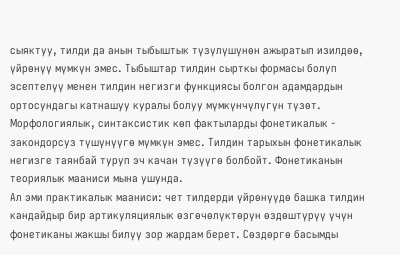сыяктуу, тилди да анын тыбыштык түзүлүшүнөн ажыратып изилдөө, үйрөнүү мүмкүн эмес. Тыбыштар тилдин сырткы формасы болуп эсептелүү менен тилдин негизги функциясы болгон адамдардын ортосундагы катнашуу куралы болуу мүмкүнчүлүгүн түзөт. Морфологиялык, синтаксистик көп фактыларды фонетикалык - закондорсуз түшүнүүгө мүмкүн эмес. Тилдин тарыхын фонетикалык негизге таянбай туруп эч качан түзүүгө болбойт. Фонетиканын теориялык мааниси мына ушунда.
Ал эми практикалык мааниси: чет тилдерди үйрөнүүдө башка тилдин кандайдыр бир артикуляциялык өзгөчөлүктөрүн өздөштүрүү үчүн фонетиканы жакшы билүү зор жардам берет. Сөздөргө басымды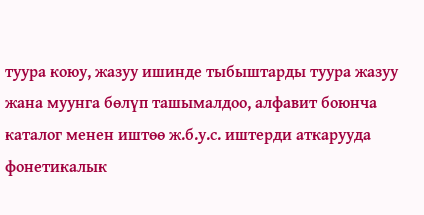туура коюу, жазуу ишинде тыбыштарды туура жазуу жана муунга бөлүп ташымалдоо, алфавит боюнча каталог менен иштөө ж.б.у.с. иштерди аткарууда фонетикалык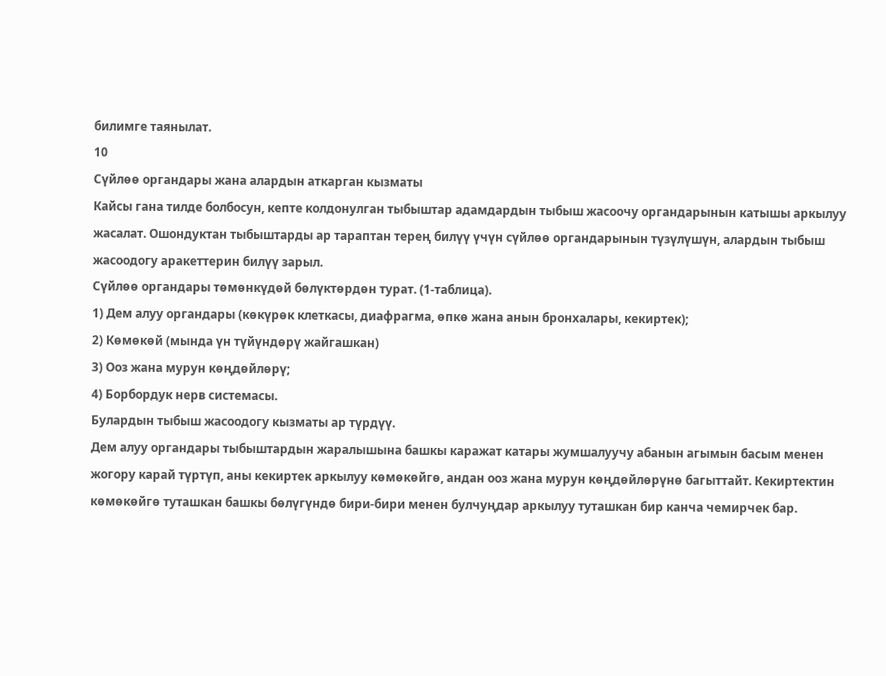билимге таянылат.
10
Сүйлөө органдары жана алардын аткарган кызматы
Кайсы гана тилде болбосун, кепте колдонулган тыбыштар адамдардын тыбыш жасоочу органдарынын катышы аркылуу жасалат. Ошондуктан тыбыштарды ар тараптан терең билүү үчүн сүйлөө органдарынын түзүлүшүн, алардын тыбыш жасоодогу аракеттерин билүү зарыл.
Сүйлөө органдары төмөнкүдөй бөлүктөрдөн турат. (1-таблица).
1) Дем алуу органдары (көкүрөк клеткасы, диафрагма, өпкө жана анын бронхалары, кекиртек);
2) Көмөкөй (мында үн түйүндөрү жайгашкан)
3) Ооз жана мурун көңдөйлөрү;
4) Борбордук нерв системасы.
Булардын тыбыш жасоодогу кызматы ар түрдүү.
Дем алуу органдары тыбыштардын жаралышына башкы каражат катары жумшалуучу абанын агымын басым менен жогору карай түртүп, аны кекиртек аркылуу көмөкөйгө, андан ооз жана мурун көңдөйлөрүнө багыттайт. Кекиртектин көмөкөйгө туташкан башкы бөлүгүндө бири-бири менен булчуңдар аркылуу туташкан бир канча чемирчек бар.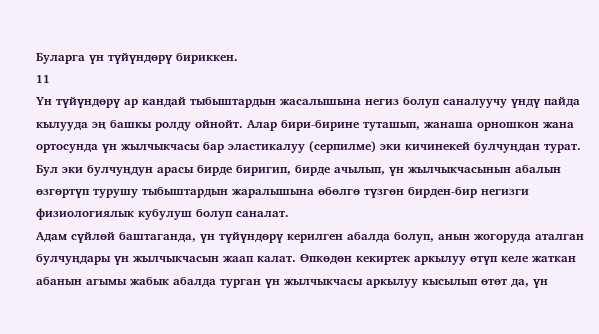Буларга үн түйүндөрү бириккен.
11
Үн түйүндөрү ар кандай тыбыштардын жасалышына негиз болуп саналуучу үндү пайда кылууда эң башкы ролду ойнойт. Алар бири-бирине туташып, жанаша орношкон жана ортосунда үн жылчыкчасы бар эластикалуу (серпилме) эки кичинекей булчуңдан турат. Бул эки булчуңдун арасы бирде биригип, бирде ачылып, үн жылчыкчасынын абалын өзгөртүп турушу тыбыштардын жаралышына өбөлгө түзгөн бирден-бир негизги физиологиялык кубулуш болуп саналат.
Адам сүйлөй баштаганда, үн түйүндөрү керилген абалда болуп, анын жогоруда аталган булчуңдары үн жылчыкчасын жаап калат. Өпкөдөн кекиртек аркылуу өтүп келе жаткан абанын агымы жабык абалда турган үн жылчыкчасы аркылуу кысылып өтөт да, үн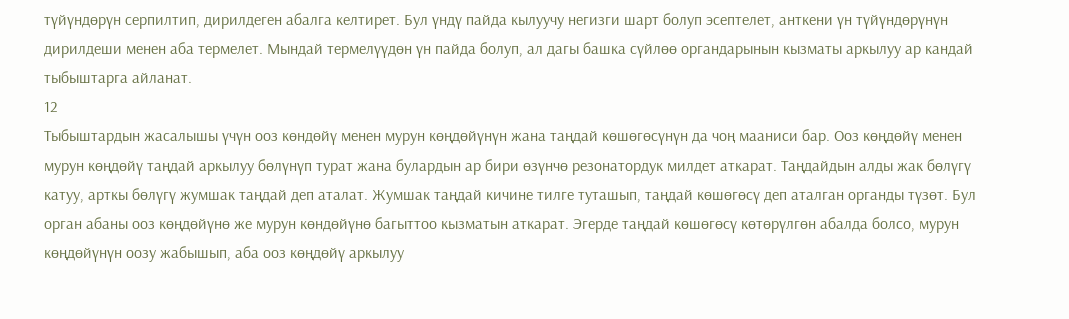түйүндөрүн серпилтип, дирилдеген абалга келтирет. Бул үндү пайда кылуучу негизги шарт болуп эсептелет, анткени үн түйүндөрүнүн дирилдеши менен аба термелет. Мындай термелүүдөн үн пайда болуп, ал дагы башка сүйлөө органдарынын кызматы аркылуу ар кандай тыбыштарга айланат.
12
Тыбыштардын жасалышы үчүн ооз көндөйү менен мурун көңдөйүнүн жана таңдай көшөгөсүнүн да чоң мааниси бар. Ооз көңдөйү менен мурун көңдөйү таңдай аркылуу бөлүнүп турат жана булардын ар бири өзүнчө резонатордук милдет аткарат. Таңдайдын алды жак бөлүгү катуу, арткы бөлүгү жумшак таңдай деп аталат. Жумшак таңдай кичине тилге туташып, таңдай көшөгөсү деп аталган органды түзөт. Бул орган абаны ооз көңдөйүнө же мурун көндөйүнө багыттоо кызматын аткарат. Эгерде таңдай көшөгөсү көтөрүлгөн абалда болсо, мурун көңдөйүнүн оозу жабышып, аба ооз көңдөйү аркылуу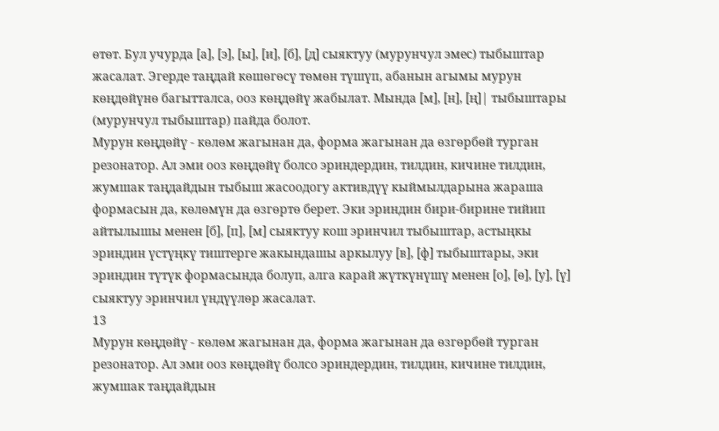өтөт. Бул учурда [а], [э], [ы], [и], [б], [д] сыяктуу (мурунчул эмес) тыбыштар жасалат. Эгерде таңдай көшөгөсү төмөн түшүп, абанын агымы мурун көңдөйүнө багытталса, ооз көңдөйү жабылат. Мында [м], [н], [ң]| тыбыштары (мурунчул тыбыштар) пайда болот.
Мурун көңдөйү - көлөм жагынан да, форма жагынан да өзгөрбөй турган резонатор. Ал эми ооз көңдөйү болсо эриндердин, тилдин, кичине тилдин, жумшак таңдайдын тыбыш жасоодогу активдүү кыймылдарына жараша формасын да, көлөмүн да өзгөртө берет. Эки эриндин бири-бирине тийип айтылышы менен [б], [п], [м] сыяктуу кош эринчил тыбыштар, астыңкы эриндин үстүңкү тиштерге жакындашы аркылуу [в], [ф] тыбыштары, эки эриндин түтүк формасында болуп, алга карай жүткүнүшү менен [о], [ө], [у], [ү] сыяктуу эринчил үндүүлөр жасалат.
13
Мурун көңдөйү - көлөм жагынан да, форма жагынан да өзгөрбөй турган резонатор. Ал эми ооз көңдөйү болсо эриндердин, тилдин, кичине тилдин, жумшак таңдайдын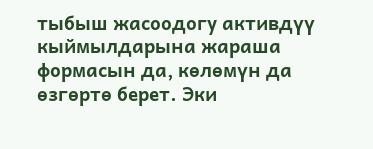тыбыш жасоодогу активдүү кыймылдарына жараша формасын да, көлөмүн да өзгөртө берет. Эки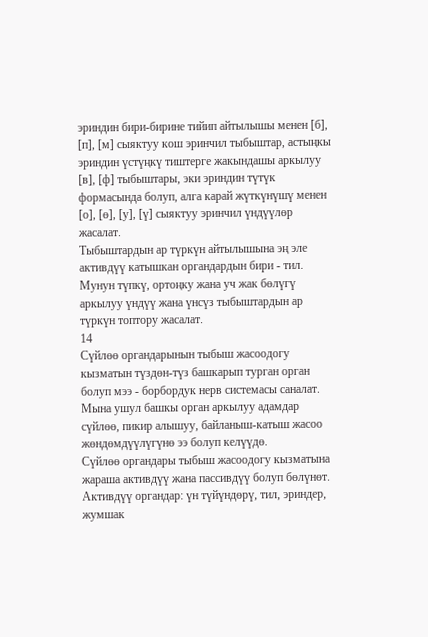эриндин бири-бирине тийип айтылышы менен [б], [п], [м] сыяктуу кош эринчил тыбыштар, астыңкы эриндин үстүңкү тиштерге жакындашы аркылуу [в], [ф] тыбыштары, эки эриндин түтүк формасында болуп, алга карай жүткүнүшү менен [о], [ө], [у], [ү] сыяктуу эринчил үндүүлөр жасалат.
Тыбыштардын ар түркүн айтылышына эң эле активдүү катышкан органдардын бири - тил. Мунун түпкү, ортоңку жана yч жак бөлүгү аркылуу үндүү жана үнсүз тыбыштардын ар түркүн топтору жасалат.
14
Сүйлөө органдарынын тыбыш жасоодогу кызматын түздөн-түз башкарып турган орган болуп мээ - борбордук нерв системасы саналат. Мына ушул башкы орган аркылуу адамдар сүйлөө, пикир алышуу, байланыш-катыш жасоо жөндөмдүүлүгүнө ээ болуп келүүдө.
Сүйлөө органдары тыбыш жасоодогу кызматына жараша активдүү жана пассивдүү болуп бөлүнөт.
Активдүү органдар: үн түйүндөрү, тил, эриндер, жумшак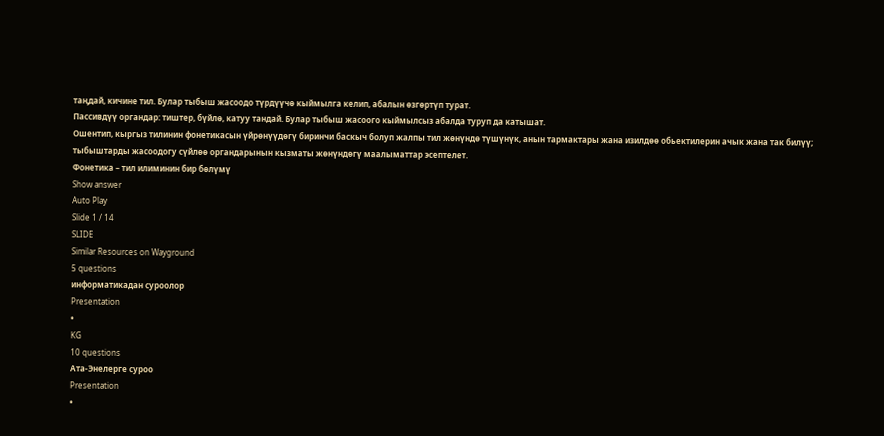таңдай, кичине тил. Булар тыбыш жасоодо түрдүүчө кыймылга келип, абалын өзгөртүп турат.
Пассивдүү органдар: тиштер, бүйлө, катуу тандай. Булар тыбыш жасоого кыймылсыз абалда туруп да катышат.
Ошентип, кыргыз тилинин фонетикасын үйрөнүүдөгү биринчи баскыч болуп жалпы тил жөнүндө түшүнүк, анын тармактары жана изилдөө обьектилерин ачык жана так билүү; тыбыштарды жасоодогу сүйлөө органдарынын кызматы жөнүндөгү маалыматтар эсептелет.
Фонетика – тил илиминин бир бөлүмү
Show answer
Auto Play
Slide 1 / 14
SLIDE
Similar Resources on Wayground
5 questions
информатикадан суроолор
Presentation
•
KG
10 questions
Ата-Энелерге суроо
Presentation
•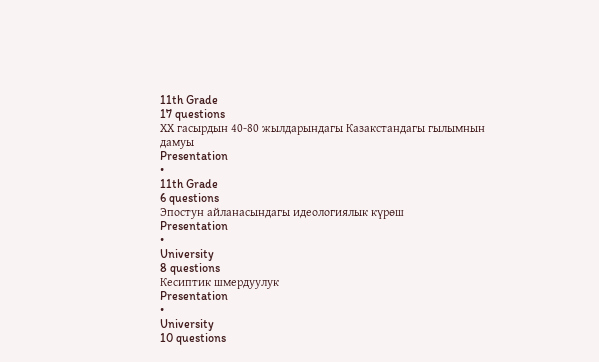11th Grade
17 questions
ХХ гасырдын 40-80 жылдарындагы Казакстандагы гылымнын дамуы
Presentation
•
11th Grade
6 questions
Эпостун айланасындагы идеологиялык күрөш
Presentation
•
University
8 questions
Кесиптик шмердуулук
Presentation
•
University
10 questions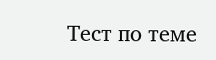Тест по теме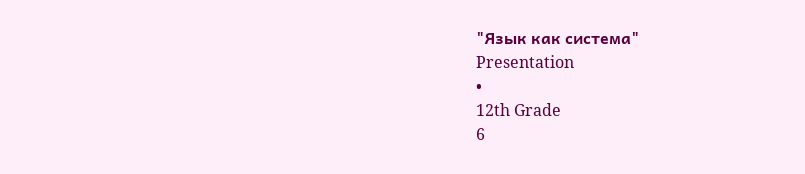"Язык как система"
Presentation
•
12th Grade
6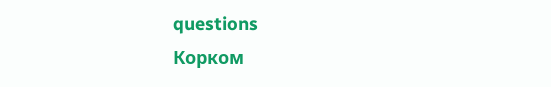questions
Корком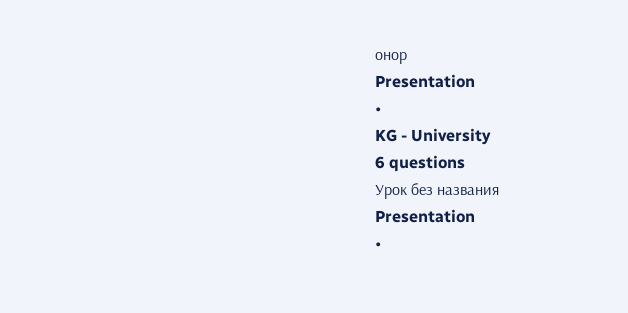онор
Presentation
•
KG - University
6 questions
Урок без названия
Presentation
•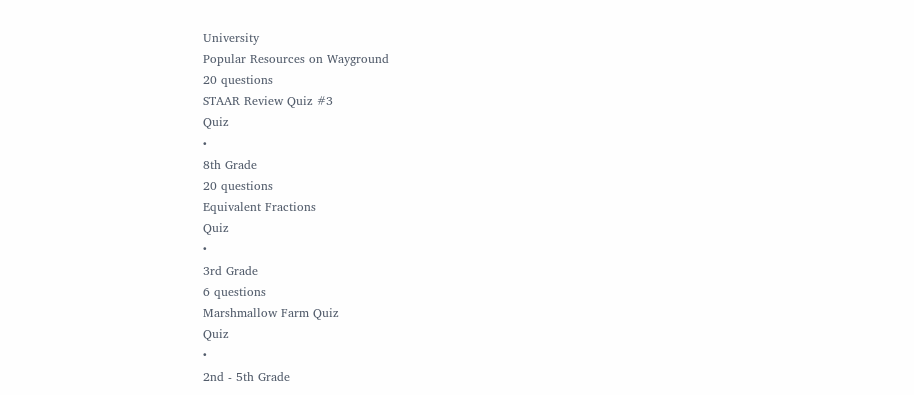University
Popular Resources on Wayground
20 questions
STAAR Review Quiz #3
Quiz
•
8th Grade
20 questions
Equivalent Fractions
Quiz
•
3rd Grade
6 questions
Marshmallow Farm Quiz
Quiz
•
2nd - 5th Grade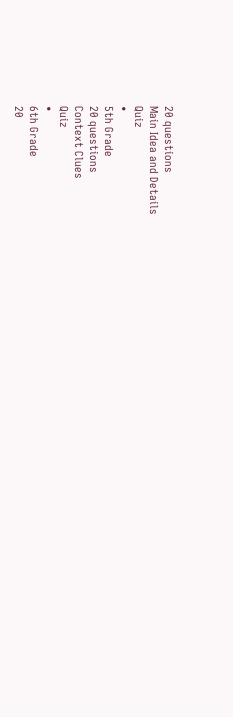20 questions
Main Idea and Details
Quiz
•
5th Grade
20 questions
Context Clues
Quiz
•
6th Grade
20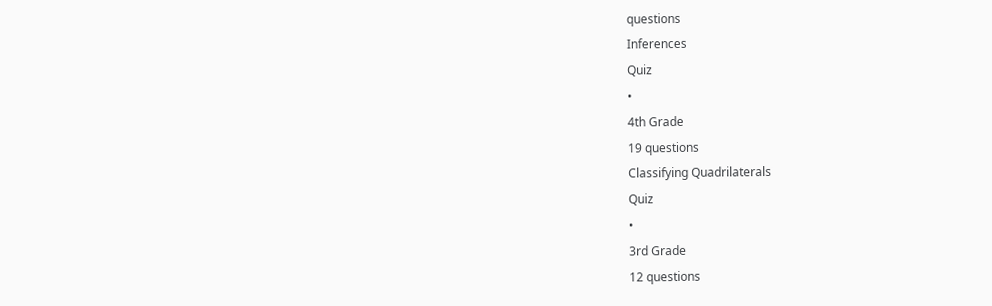questions
Inferences
Quiz
•
4th Grade
19 questions
Classifying Quadrilaterals
Quiz
•
3rd Grade
12 questions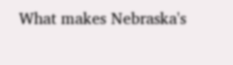What makes Nebraska's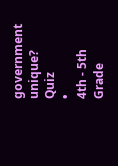government unique?
Quiz
•
4th - 5th Grade